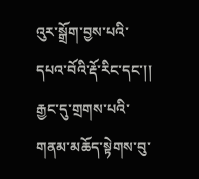འུར་སྒྲོག་བྱས་པའི་དཔའ་བོའི་རྡོ་རིང་དང་།།
རྒྱང་དུ་གྲགས་པའི་གནམ་མཆོད་སྟེགས་བུ་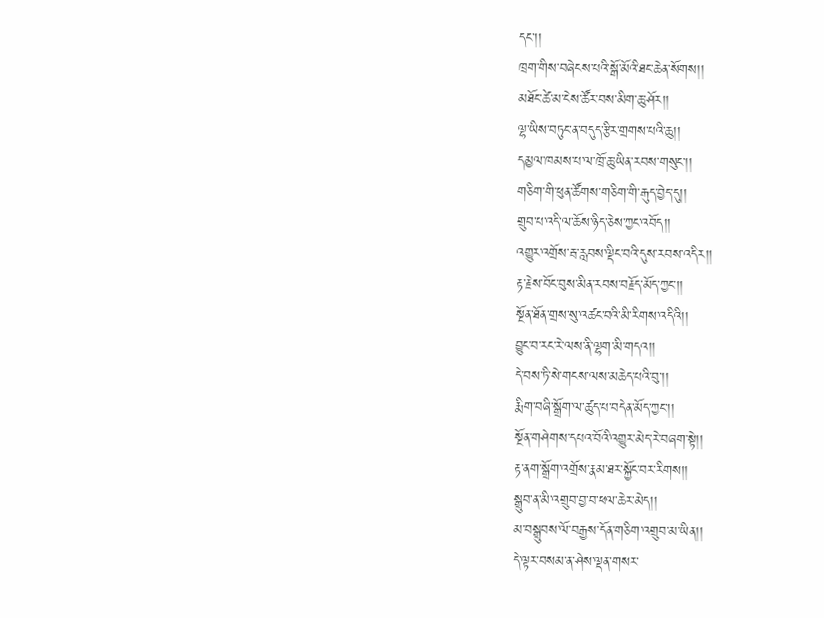དང་།།
ཁྲག་གིས་བཞེངས་པའི་སྒོ་མོའི་ཐང་ཆེན་སོགས།།
མཐོང་ཚེ་མ་ངེས་ཚོར་བས་མིག་ཆུ་ཤོར།།
ལྷ་ཡིས་བཏུང་ན་བདུད་རྩིར་གྲགས་པའི་ཆུ།།
དམྱལ་ཁམས་པ་ལ་ཁྲོ་ཆུ་ཡིན་རབས་གསུང་།།
གཅིག་གི་ཕུན་ཚོགས་གཅིག་གི་རྒུད་བྱེད་དུ།།
གྲུབ་པ་འདི་ལ་ཆོས་ཉིད་ཅེས་ཀྱང་འབོད།།
འགྱུར་འགྲོས་རྦ་རླབས་ལྡིང་བའི་དུས་རབས་འདིར།།
རྟ་རྗེས་བོང་བུས་མིན་རབས་བརྗོད་མོད་ཀྱང་།།
སྔོན་ཐོན་གྲས་སུ་འཚང་བའི་མི་རིགས་འདིའི།།
བྱུང་བ་རང་རེ་ལས་ནི་ལྷག་མི་གདའ།།
དེ་བས་ཏི་སེ་གངས་ལས་མཆེད་པའི་བུ་།།
རྨིག་བཞི་སྒྲོག་ལ་ཚུད་པ་བདེན་མོད་ཀྱང་།།
སྔོན་གཤེགས་དཔའ་བོའི་འགྱུར་མེད་རེ་བཞག་སྟེ།།
རྟ་ནག་སྒྲོག་འགྲོས་རྣམ་ཐར་སྐྱོང་བར་རིགས།།
སྒྲུབ་ན་མི་འགྲུབ་བྱ་བ་ཕལ་ཆེར་མེད།།
མ་བསྒྲུབས་ལོ་བརྒྱས་དོན་གཅིག་འགྲུབ་མ་ཡིན།།
དེ་ལྟར་བསམ་ན་ཤེས་ལྡན་གསར་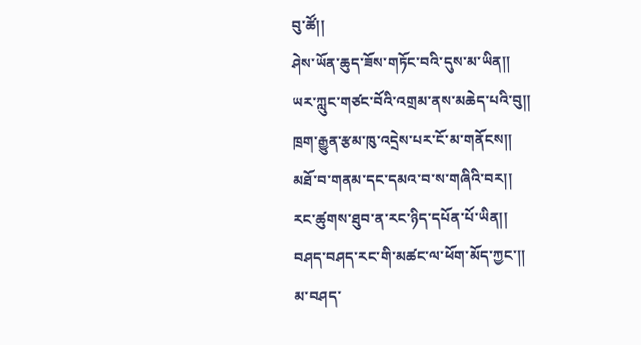བུ་ཚོ།།
ཤེས་ཡོན་ཆུད་ཟོས་གཏོང་བའི་དུས་མ་ཡིན།།
ཡར་ཀླུང་གཙང་བོའི་འགྲམ་ནས་མཆེད་པའི་བུ།།
ཁྲག་རྒྱུན་རྩམ་ཁུ་འདྲེས་པར་ངོ་མ་གནོངས།།
མཐོ་བ་གནམ་དང་དམའ་བ་ས་གཞིའི་བར།།
རང་ཚུགས་ཐུབ་ན་རང་ཉིད་དཔོན་པོ་ཡིན།།
བཤད་བཤད་རང་གི་མཚང་ལ་ཕོག་མོད་ཀྱང་།།
མ་བཤད་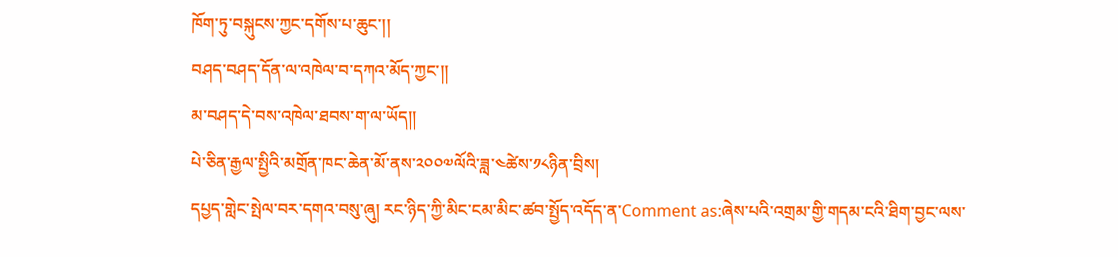ཁོག་ཏུ་བསྐུངས་ཀྱང་དགོས་པ་ཆུང་།།
བཤད་བཤད་དོན་ལ་འཁེལ་བ་དཀའ་མོད་ཀྱང་།།
མ་བཤད་དེ་བས་འཁེལ་ཐབས་ག་ལ་ཡོད།།
པེ་ཅིན་རྒྱལ་སྤྱིའི་མགྲོན་ཁང་ཆེན་མོ་ནས་༢༠༠༧ལོའི་ཟླ་༤ཚེས་༡༨ཉིན་བྲིས།
དཔྱད་གླེང་སྤེལ་བར་དགའ་བསུ་ཞུ། རང་ཉིད་ཀྱི་མིང་ངམ་མིང་ཚབ་སྤྱོད་འདོད་ན་Comment as:ཞེས་པའི་འགྲམ་གྱི་གདམ་ངའི་ཐིག་བྱང་ལས་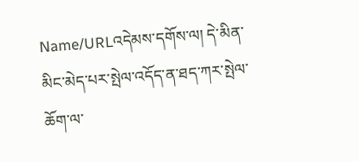Name/URLའདེམས་དགོས་ལ། དེ་མིན་མིང་མེད་པར་སྤེལ་འདོད་ན་ཐད་ཀར་སྤེལ་ཆོག་ལ་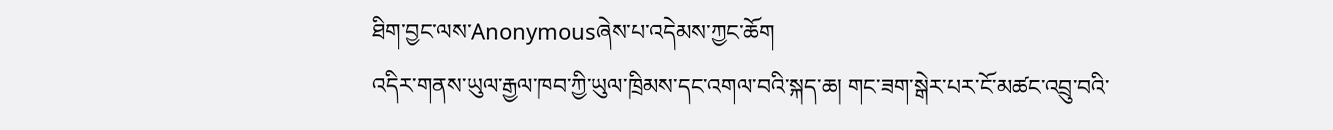ཐིག་བྱང་ལས་Anonymousཞེས་པ་འདེམས་ཀྱང་ཆོག
འདིར་གནས་ཡུལ་རྒྱལ་ཁབ་ཀྱི་ཡུལ་ཁྲིམས་དང་འགལ་བའི་སྐད་ཆ། གང་ཟག་སྒེར་པར་ངོ་མཚང་འབྲུ་བའི་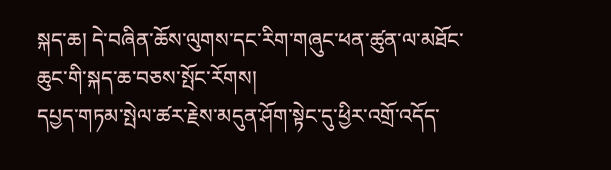སྐད་ཆ། དེ་བཞིན་ཆོས་ལུགས་དང་རིག་གཞུང་ཕན་ཚུན་ལ་མཐོང་ཆུང་གི་སྐད་ཆ་བཅས་སྤོང་རོགས།
དཔྱད་གཏམ་སྤེལ་ཚར་རྗེས་མདུན་ཤོག་སྟེང་དུ་ཕྱིར་འགྲོ་འདོད་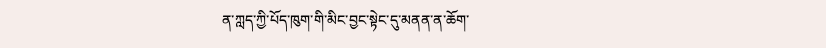ན་ཀླད་ཀྱི་པོད་ཁུག་གི་མིང་བྱང་སྟེང་དུ་མནན་ན་ཆོག་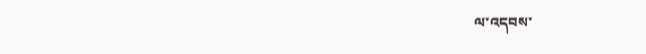ལ་འདབས་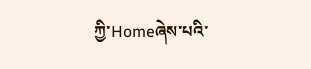ཀྱི་Homeཞེས་པའི་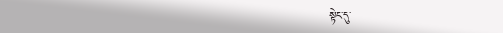སྟེང་དུ་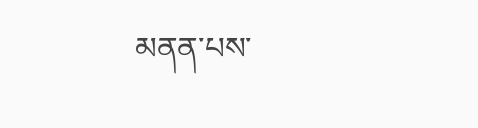མནན་པས་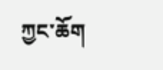ཀྱང་ཆོག